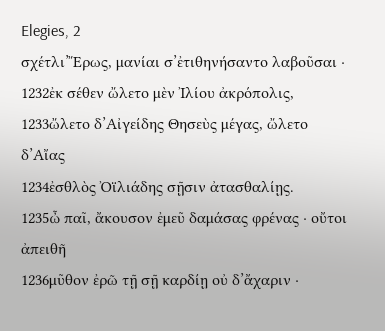Elegies, 2
σχέτλι’Ἔρως, μανίαι σ’ἐτιθηνήσαντο λαβοῦσαι ·
1232ἐκ σέθεν ὤλετο μὲν Ἰλίου ἀκρόπολις,
1233ὤλετο δ’Αἰγείδης Θησεὺς μέγας, ὤλετο δ’Αἴας
1234ἐσθλὸς Ὀϊλιάδης σῇσιν ἀτασθαλίῃς.
1235ὦ παῖ, ἄκουσον ἐμεῦ δαμάσας φρένας · οὔτοι ἀπειθῆ
1236μῦθον ἐρῶ τῇ σῇ καρδίῃ οὐ δ’ἄχαριν ·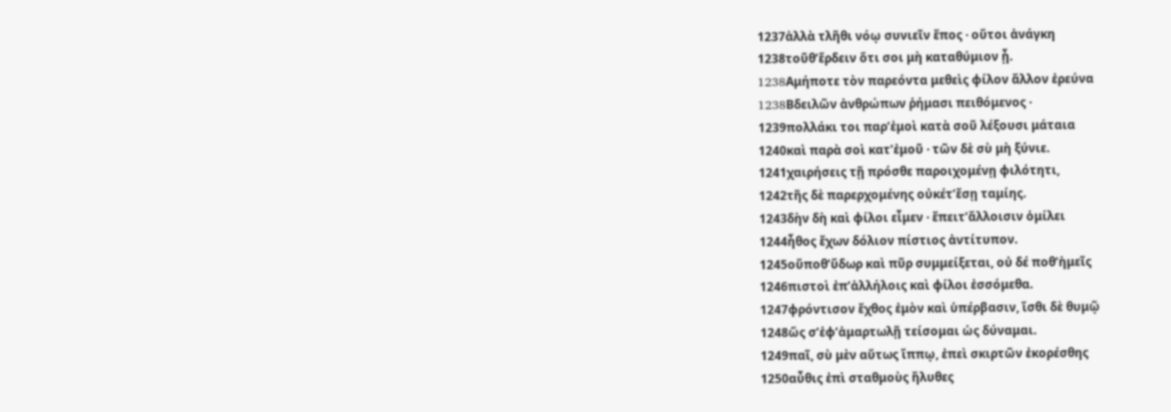1237ἀλλὰ τλῆθι νόῳ συνιεῖν ἔπος · οὔτοι ἀνάγκη
1238τοῦθ’ἕρδειν ὅτι σοι μὴ καταθύμιον ᾖ.
1238Aμήποτε τὸν παρεόντα μεθεὶς φίλον ἄλλον ἐρεύνα
1238Bδειλῶν ἀνθρώπων ῥήμασι πειθόμενος ·
1239πολλάκι τοι παρ’ἐμοὶ κατὰ σοῦ λέξουσι μάταια
1240καὶ παρὰ σοὶ κατ’ἐμοῦ · τῶν δὲ σὺ μὴ ξύνιε.
1241χαιρήσεις τῇ πρόσθε παροιχομένῃ φιλότητι,
1242τῆς δὲ παρερχομένης οὐκέτ’ἔσῃ ταμίης.
1243δὴν δὴ καὶ φίλοι εἶμεν · ἔπειτ’ἄλλοισιν ὁμίλει
1244ἦθος ἔχων δόλιον πίστιος ἀντίτυπον.
1245οὔποθ’ὕδωρ καὶ πῦρ συμμείξεται, οὐ δέ ποθ’ἡμεῖς
1246πιστοὶ ἐπ’ἀλλήλοις καὶ φίλοι ἐσσόμεθα.
1247φρόντισον ἔχθος ἐμὸν καὶ ὑπέρβασιν, ἴσθι δὲ θυμῷ
1248ὥς σ’ἐφ’ἁμαρτωλῇ τείσομαι ὡς δύναμαι.
1249παῖ, σὺ μὲν αὔτως ἵππῳ, ἐπεὶ σκιρτῶν ἐκορέσθης
1250αὖθις ἐπὶ σταθμοὺς ἤλυθες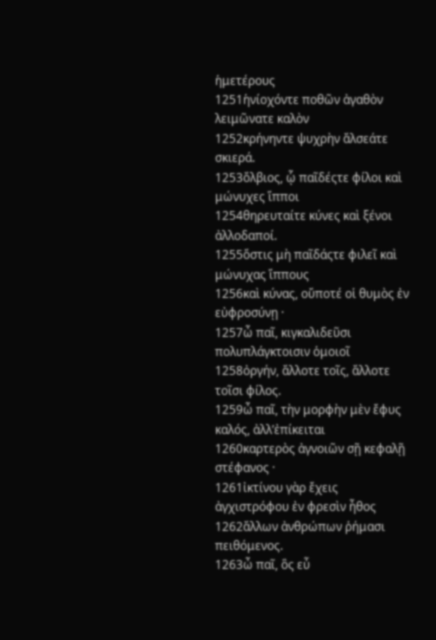ἡμετέρους
1251ἡνίοχόντε ποθῶν ἀγαθὸν λειμῶνατε καλὸν
1252κρήνηντε ψυχρὴν ἄλσεάτε σκιερά.
1253ὄλβιος, ᾧ παῖδέςτε φίλοι καὶ μώνυχες ἵπποι
1254θηρευταίτε κύνες καὶ ξένοι ἀλλοδαποί.
1255ὅστις μὴ παῖδάςτε φιλεῖ καὶ μώνυχας ἵππους
1256καὶ κύνας, οὔποτέ οἱ θυμὸς ἐν εὐφροσύνῃ ·
1257ὦ παῖ, κιγκαλιδεῦσι πολυπλάγκτοισιν ὁμοιοῖ
1258ὀργήν, ἄλλοτε τοῖς, ἄλλοτε τοῖσι φίλος.
1259ὦ παῖ, τὴν μορφὴν μὲν ἔφυς καλός, ἀλλ’ἐπίκειται
1260καρτερὸς ἀγνοιῶν σῇ κεφαλῇ στέφανος ·
1261ἰκτίνου γὰρ ἔχεις ἀγχιστρόφου ἐν φρεσὶν ἦθος
1262ἄλλων ἀνθρώπων ῥήμασι πειθόμενος.
1263ὦ παῖ, ὃς εὖ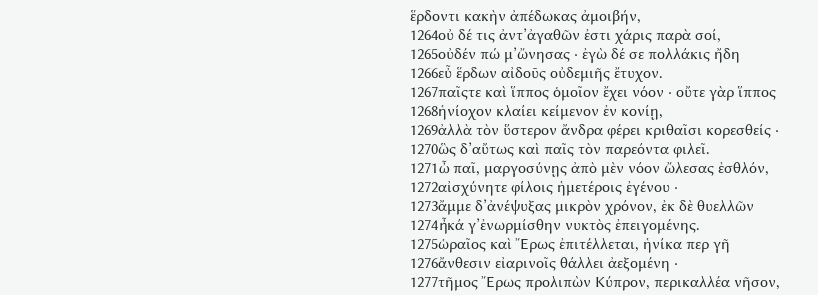ἕρδοντι κακὴν ἀπέδωκας ἀμοιβήν,
1264οὐ δέ τις ἀντ’ἀγαθῶν ἐστι χάρις παρὰ σοί,
1265οὐδέν πώ μ’ὤνησας · ἐγὼ δέ σε πολλάκις ἤδη
1266εὖ ἕρδων αἰδοῦς οὐδεμιῆς ἔτυχον.
1267παῖςτε καὶ ἵππος ὁμοῖον ἔχει νόον · οὔτε γὰρ ἵππος
1268ἡνίοχον κλαίει κείμενον ἐν κονίῃ,
1269ἀλλὰ τὸν ὕστερον ἄνδρα φέρει κριθαῖσι κορεσθείς ·
1270ὣς δ’αὔτως καὶ παῖς τὸν παρεόντα φιλεῖ.
1271ὦ παῖ, μαργοσύνῃς ἀπὸ μὲν νόον ὤλεσας ἐσθλόν,
1272αἰσχύνητε φίλοις ἡμετέροις ἐγένου ·
1273ἄμμε δ’ἀνέψυξας μικρὸν χρόνον, ἐκ δὲ θυελλῶν
1274ἦκά γ’ἐνωρμίσθην νυκτὸς ἐπειγομένης.
1275ὡραῖος καὶ Ἔρως ἐπιτέλλεται, ἡνίκα περ γῆ
1276ἄνθεσιν εἰαρινοῖς θάλλει ἀεξομένη ·
1277τῆμος Ἔρως προλιπὼν Κύπρον, περικαλλέα νῆσον,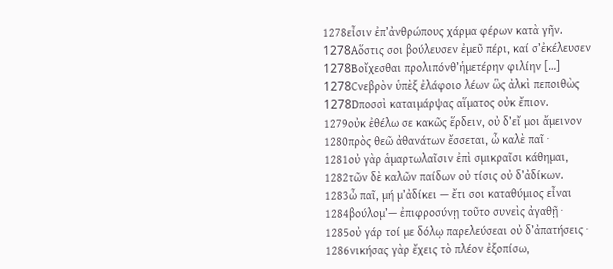1278εἶσιν ἐπ’ἀνθρώπους χάρμα φέρων κατὰ γῆν.
1278Aὅστις σοι βούλευσεν ἐμεῦ πέρι, καί σ’ἐκέλευσεν
1278Bοἴχεσθαι προλιπόνθ’ἡμετέρην φιλίην […]
1278Cνεβρὸν ὑπὲξ ἐλάφοιο λέων ὣς ἀλκὶ πεποιθὼς
1278Dποσσὶ καταιμάρψας αἵματος οὐκ ἔπιον.
1279οὐκ ἐθέλω σε κακῶς ἕρδειν, οὐ δ’εἴ μοι ἄμεινον
1280πρὸς θεῶ ἀθανάτων ἔσσεται, ὦ καλὲ παῖ ·
1281οὐ γὰρ ἁμαρτωλαῖσιν ἐπὶ σμικραῖσι κάθημαι,
1282τῶν δὲ καλῶν παίδων οὐ τίσις οὐ δ’ἀδίκων.
1283ὦ παῖ, μή μ’ἀδίκει — ἔτι σοι καταθύμιος εἶναι
1284βούλομ’— ἐπιφροσύνῃ τοῦτο συνεὶς ἀγαθῇ ·
1285οὐ γάρ τοί με δόλῳ παρελεύσεαι οὐ δ’ἀπατήσεις ·
1286νικήσας γὰρ ἔχεις τὸ πλέον ἐξοπίσω,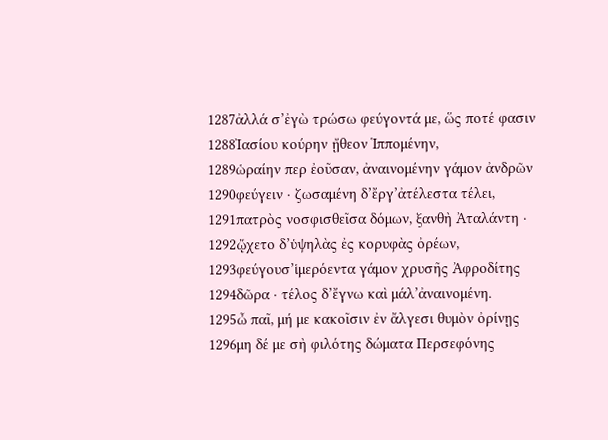1287ἀλλά σ’ἐγὼ τρώσω φεύγοντά με, ὥς ποτέ φασιν
1288Ἰασίου κούρην ᾔθεον Ἱππομένην,
1289ὡραίην περ ἐοῦσαν, ἀναινομένην γάμον ἀνδρῶν
1290φεύγειν · ζωσαμένη δ’ἔργ’ἀτέλεστα τέλει,
1291πατρὸς νοσφισθεῖσα δόμων, ξανθὴ Ἀταλάντη ·
1292ᾤχετο δ’ὑψηλὰς ἐς κορυφὰς ὀρέων,
1293φεύγουσ’ἱμερόεντα γάμον χρυσῆς Ἀφροδίτης
1294δῶρα · τέλος δ’ἔγνω καὶ μάλ’ἀναινομένη.
1295ὦ παῖ, μή με κακοῖσιν ἐν ἄλγεσι θυμὸν ὀρίνῃς
1296μη δέ με σὴ φιλότης δώματα Περσεφόνης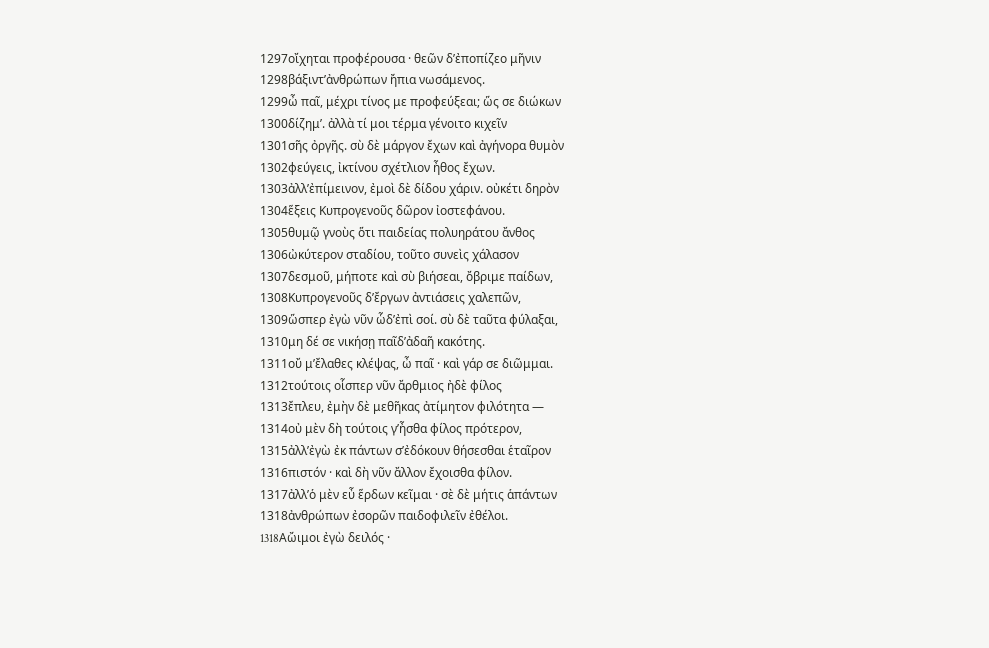1297οἴχηται προφέρουσα · θεῶν δ’ἐποπίζεο μῆνιν
1298βάξιντ’ἀνθρώπων ἤπια νωσάμενος.
1299ὦ παῖ, μέχρι τίνος με προφεύξεαι; ὥς σε διώκων
1300δίζημ’. ἀλλὰ τί μοι τέρμα γένοιτο κιχεῖν
1301σῆς ὀργῆς. σὺ δὲ μάργον ἔχων καὶ ἀγήνορα θυμὸν
1302φεύγεις, ἰκτίνου σχέτλιον ἦθος ἔχων.
1303ἀλλ’ἐπίμεινον, ἐμοὶ δὲ δίδου χάριν. οὐκέτι δηρὸν
1304ἕξεις Κυπρογενοῦς δῶρον ἰοστεφάνου.
1305θυμῷ γνοὺς ὅτι παιδείας πολυηράτου ἄνθος
1306ὠκύτερον σταδίου, τοῦτο συνεὶς χάλασον
1307δεσμοῦ, μήποτε καὶ σὺ βιήσεαι, ὄβριμε παίδων,
1308Κυπρογενοῦς δ’ἔργων ἀντιάσεις χαλεπῶν,
1309ὥσπερ ἐγὼ νῦν ὧδ’ἐπὶ σοί. σὺ δὲ ταῦτα φύλαξαι,
1310μη δέ σε νικήσῃ παῖδ’ἀδαῆ κακότης.
1311οὔ μ’ἔλαθες κλέψας, ὦ παῖ · καὶ γάρ σε διῶμμαι.
1312τούτοις οἷσπερ νῦν ἄρθμιος ἠδὲ φίλος
1313ἔπλευ, ἐμὴν δὲ μεθῆκας ἀτίμητον φιλότητα —
1314οὐ μὲν δὴ τούτοις γ’ἦσθα φίλος πρότερον,
1315ἀλλ’ἐγὼ ἐκ πάντων σ’ἐδόκουν θήσεσθαι ἑταῖρον
1316πιστόν · καὶ δὴ νῦν ἄλλον ἔχοισθα φίλον.
1317ἀλλ’ὁ μὲν εὖ ἕρδων κεῖμαι · σὲ δὲ μήτις ἁπάντων
1318ἀνθρώπων ἐσορῶν παιδοφιλεῖν ἐθέλοι.
1318Aὤιμοι ἐγὼ δειλός ·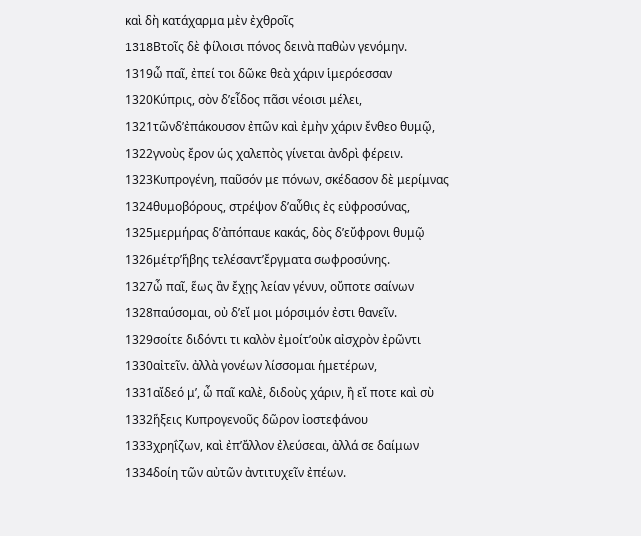καὶ δὴ κατάχαρμα μὲν ἐχθροῖς
1318Bτοῖς δὲ φίλοισι πόνος δεινὰ παθὼν γενόμην.
1319ὦ παῖ, ἐπεί τοι δῶκε θεὰ χάριν ἱμερόεσσαν
1320Κύπρις, σὸν δ’εἶδος πᾶσι νέοισι μέλει,
1321τῶνδ’ἐπάκουσον ἐπῶν καὶ ἐμὴν χάριν ἔνθεο θυμῷ,
1322γνοὺς ἔρον ὡς χαλεπὸς γίνεται ἀνδρὶ φέρειν.
1323Κυπρογένη, παῦσόν με πόνων, σκέδασον δὲ μερίμνας
1324θυμοβόρους, στρέψον δ’αὖθις ἐς εὐφροσύνας,
1325μερμήρας δ’ἀπόπαυε κακάς, δὸς δ’εὔφρονι θυμῷ
1326μέτρ’ἥβης τελέσαντ’ἔργματα σωφροσύνης.
1327ὦ παῖ, ἕως ἂν ἔχῃς λείαν γένυν, οὔποτε σαίνων
1328παύσομαι, οὐ δ’εἴ μοι μόρσιμόν ἐστι θανεῖν.
1329σοίτε διδόντι τι καλὸν ἐμοίτ’οὐκ αἰσχρὸν ἐρῶντι
1330αἰτεῖν. ἀλλὰ γονέων λίσσομαι ἡμετέρων,
1331αἴδεό μ’, ὦ παῖ καλὲ, διδοὺς χάριν, ἢ εἴ ποτε καὶ σὺ
1332ἥξεις Κυπρογενοῦς δῶρον ἰοστεφάνου
1333χρηΐζων, καὶ ἐπ’ἄλλον ἐλεύσεαι, ἀλλά σε δαίμων
1334δοίη τῶν αὐτῶν ἀντιτυχεῖν ἐπέων.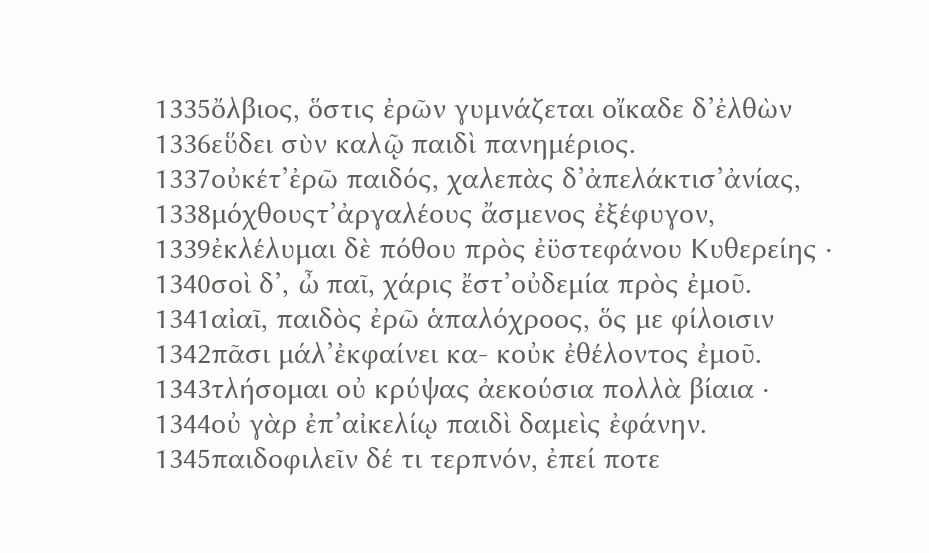1335ὄλβιος, ὅστις ἐρῶν γυμνάζεται οἴκαδε δ’ἐλθὼν
1336εὕδει σὺν καλῷ παιδὶ πανημέριος.
1337οὐκέτ’ἐρῶ παιδός, χαλεπὰς δ’ἀπελάκτισ’ἀνίας,
1338μόχθουςτ’ἀργαλέους ἄσμενος ἐξέφυγον,
1339ἐκλέλυμαι δὲ πόθου πρὸς ἐϋστεφάνου Κυθερείης ·
1340σοὶ δ’, ὦ παῖ, χάρις ἔστ’οὐδεμία πρὸς ἐμοῦ.
1341αἰαῖ, παιδὸς ἐρῶ ἁπαλόχροος, ὅς με φίλοισιν
1342πᾶσι μάλ’ἐκφαίνει κα- κοὐκ ἐθέλοντος ἐμοῦ.
1343τλήσομαι οὐ κρύψας ἀεκούσια πολλὰ βίαια ·
1344οὐ γὰρ ἐπ’αἰκελίῳ παιδὶ δαμεὶς ἐφάνην.
1345παιδοφιλεῖν δέ τι τερπνόν, ἐπεί ποτε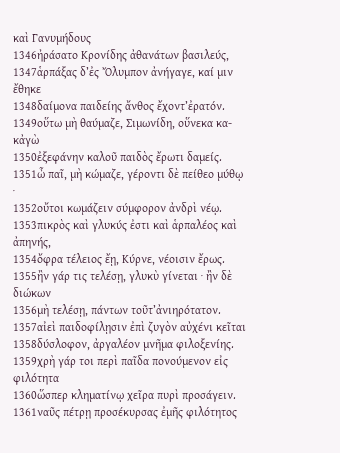καὶ Γανυμήδους
1346ἠράσατο Κρονίδης ἀθανάτων βασιλεύς,
1347ἁρπάξας δ’ἐς Ὄλυμπον ἀνήγαγε, καί μιν ἔθηκε
1348δαίμονα παιδείης ἄνθος ἔχοντ’ἐρατόν.
1349οὕτω μὴ θαύμαζε, Σιμωνίδη, οὕνεκα κα- κἀγὼ
1350ἐξεφάνην καλοῦ παιδὸς ἔρωτι δαμείς.
1351ὦ παῖ, μὴ κώμαζε, γέροντι δὲ πείθεο μύθῳ ·
1352οὔτοι κωμάζειν σύμφορον ἀνδρὶ νέῳ.
1353πικρὸς καὶ γλυκύς ἐστι καὶ ἁρπαλέος καὶ ἀπηνής,
1354ὄφρα τέλειος ἔῃ, Κύρνε, νέοισιν ἔρως.
1355ἢν γάρ τις τελέσῃ, γλυκὺ γίνεται · ἢν δὲ διώκων
1356μὴ τελέσῃ, πάντων τοῦτ’ἀνιηρότατον.
1357αἰεὶ παιδοφίλῃσιν ἐπὶ ζυγὸν αὐχένι κεῖται
1358δύσλοφον, ἀργαλέον μνῆμα φιλοξενίης.
1359χρὴ γάρ τοι περὶ παῖδα πονούμενον εἰς φιλότητα
1360ὥσπερ κληματίνῳ χεῖρα πυρὶ προσάγειν.
1361ναῦς πέτρῃ προσέκυρσας ἐμῆς φιλότητος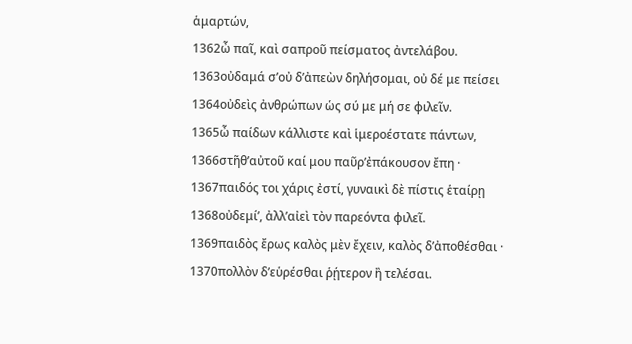ἁμαρτών,
1362ὦ παῖ, καὶ σαπροῦ πείσματος ἀντελάβου.
1363οὐδαμά σ’οὐ δ’ἀπεὼν δηλήσομαι, οὐ δέ με πείσει
1364οὐδεὶς ἀνθρώπων ὡς σύ με μή σε φιλεῖν.
1365ὦ παίδων κάλλιστε καὶ ἱμεροέστατε πάντων,
1366στῆθ’αὐτοῦ καί μου παῦρ’ἐπάκουσον ἔπη ·
1367παιδός τοι χάρις ἐστί, γυναικὶ δὲ πίστις ἑταίρῃ
1368οὐδεμί’, ἀλλ’αἰεὶ τὸν παρεόντα φιλεῖ.
1369παιδὸς ἔρως καλὸς μὲν ἔχειν, καλὸς δ’ἀποθέσθαι ·
1370πολλὸν δ’εὑρέσθαι ῥῄτερον ἢ τελέσαι.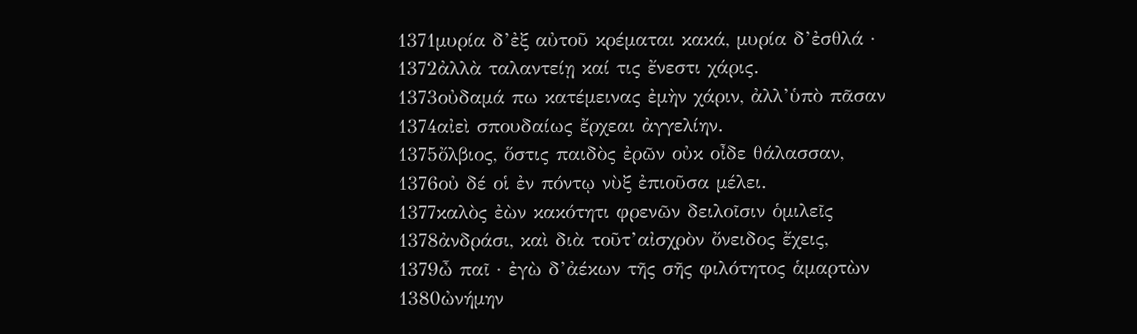1371μυρία δ’ἐξ αὐτοῦ κρέμαται κακά, μυρία δ’ἐσθλά ·
1372ἀλλὰ ταλαντείῃ καί τις ἔνεστι χάρις.
1373οὐδαμά πω κατέμεινας ἐμὴν χάριν, ἀλλ’ὑπὸ πᾶσαν
1374αἰεὶ σπουδαίως ἔρχεαι ἀγγελίην.
1375ὄλβιος, ὅστις παιδὸς ἐρῶν οὐκ οἶδε θάλασσαν,
1376οὐ δέ οἱ ἐν πόντῳ νὺξ ἐπιοῦσα μέλει.
1377καλὸς ἐὼν κακότητι φρενῶν δειλοῖσιν ὁμιλεῖς
1378ἀνδράσι, καὶ διὰ τοῦτ’αἰσχρὸν ὄνειδος ἔχεις,
1379ὦ παῖ · ἐγὼ δ’ἀέκων τῆς σῆς φιλότητος ἁμαρτὼν
1380ὠνήμην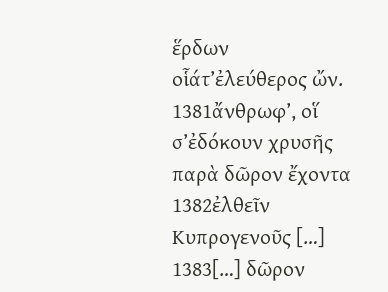ἕρδων οἷάτ’ἐλεύθερος ὤν.
1381ἄνθρωφ’, οἵ σ’ἐδόκουν χρυσῆς παρὰ δῶρον ἔχοντα
1382ἐλθεῖν Κυπρογενοῦς […]
1383[…] δῶρον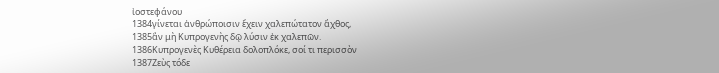ἰοστεφάνου
1384γίνεται ἀνθρώποισιν ἔχειν χαλεπώτατον ἄχθος,
1385ἂν μὴ Κυπρογενὴς δῷ λύσιν ἐκ χαλεπῶν.
1386Κυπρογενὲς Κυθέρεια δολοπλόκε, σοί τι περισσὸν
1387Ζεὺς τόδε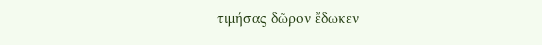τιμήσας δῶρον ἔδωκεν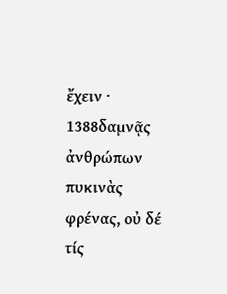ἔχειν ·
1388δαμνᾷς ἀνθρώπων πυκινὰς φρένας, οὐ δέ τίς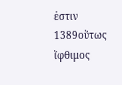ἐστιν
1389οὕτως ἴφθιμος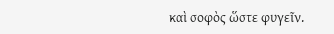καὶ σοφὸς ὥστε φυγεῖν.